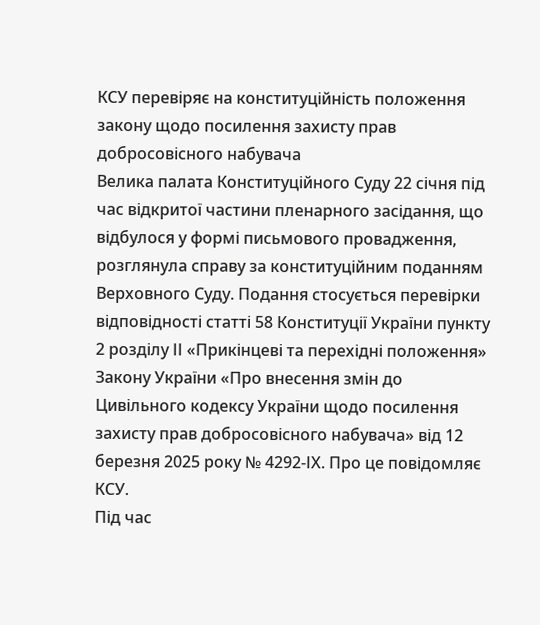КСУ перевіряє на конституційність положення закону щодо посилення захисту прав добросовісного набувача
Велика палата Конституційного Суду 22 січня під час відкритої частини пленарного засідання, що відбулося у формі письмового провадження, розглянула справу за конституційним поданням Верховного Суду. Подання стосується перевірки відповідності статті 58 Конституції України пункту 2 розділу ІІ «Прикінцеві та перехідні положення» Закону України «Про внесення змін до Цивільного кодексу України щодо посилення захисту прав добросовісного набувача» від 12 березня 2025 року № 4292-ІХ. Про це повідомляє КСУ.
Під час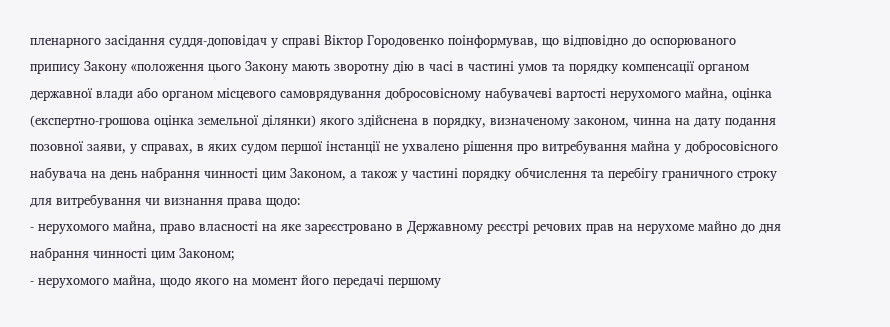пленарного засідання суддя-доповідач у справі Віктор Городовенко поінформував, що відповідно до оспорюваного припису Закону «положення цього Закону мають зворотну дію в часі в частині умов та порядку компенсації органом державної влади або органом місцевого самоврядування добросовісному набувачеві вартості нерухомого майна, оцінка (експертно-грошова оцінка земельної ділянки) якого здійснена в порядку, визначеному законом, чинна на дату подання позовної заяви, у справах, в яких судом першої інстанції не ухвалено рішення про витребування майна у добросовісного набувача на день набрання чинності цим Законом, а також у частині порядку обчислення та перебігу граничного строку для витребування чи визнання права щодо:
- нерухомого майна, право власності на яке зареєстровано в Державному реєстрі речових прав на нерухоме майно до дня набрання чинності цим Законом;
- нерухомого майна, щодо якого на момент його передачі першому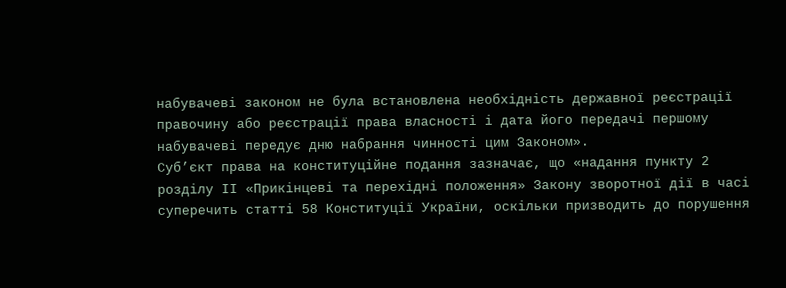набувачеві законом не була встановлена необхідність державної реєстрації правочину або реєстрації права власності і дата його передачі першому набувачеві передує дню набрання чинності цим Законом».
Суб’єкт права на конституційне подання зазначає, що «надання пункту 2 розділу ІІ «Прикінцеві та перехідні положення» Закону зворотної дії в часі суперечить статті 58 Конституції України, оскільки призводить до порушення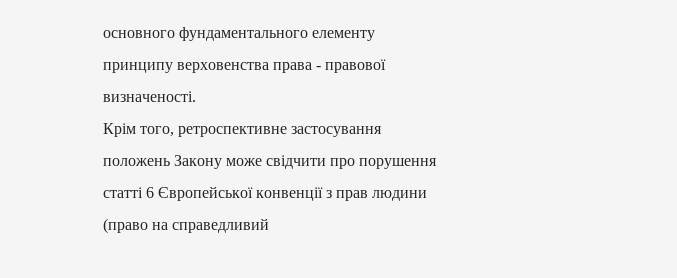основного фундаментального елементу принципу верховенства права - правової визначеності.
Крім того, ретроспективне застосування положень Закону може свідчити про порушення статті 6 Європейської конвенції з прав людини (право на справедливий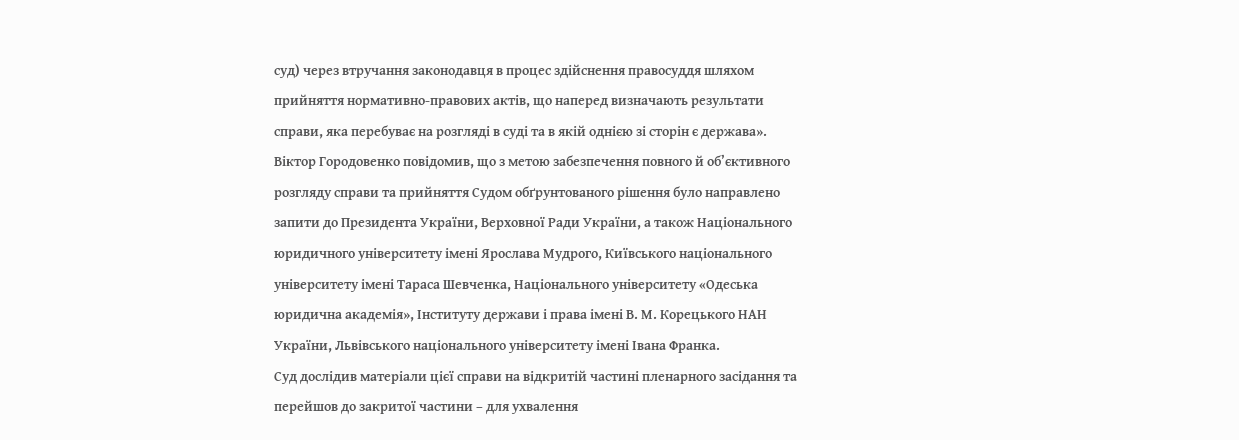суд) через втручання законодавця в процес здійснення правосуддя шляхом прийняття нормативно-правових актів, що наперед визначають результати справи, яка перебуває на розгляді в суді та в якій однією зі сторін є держава».
Віктор Городовенко повідомив, що з метою забезпечення повного й об’єктивного розгляду справи та прийняття Судом обґрунтованого рішення було направлено запити до Президента України, Верховної Ради України, а також Національного юридичного університету імені Ярослава Мудрого, Київського національного університету імені Тараса Шевченка, Національного університету «Одеська юридична академія», Інституту держави і права імені В. М. Корецького НАН України, Львівського національного університету імені Івана Франка.
Суд дослідив матеріали цієї справи на відкритій частині пленарного засідання та перейшов до закритої частини – для ухвалення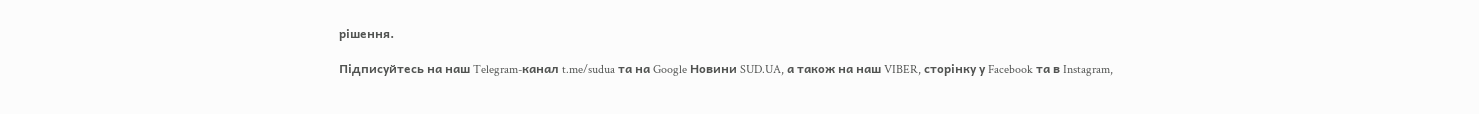рішення.

Підписуйтесь на наш Telegram-канал t.me/sudua та на Google Новини SUD.UA, а також на наш VIBER, сторінку у Facebook та в Instagram,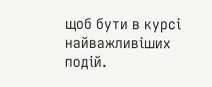щоб бути в курсі найважливіших подій.